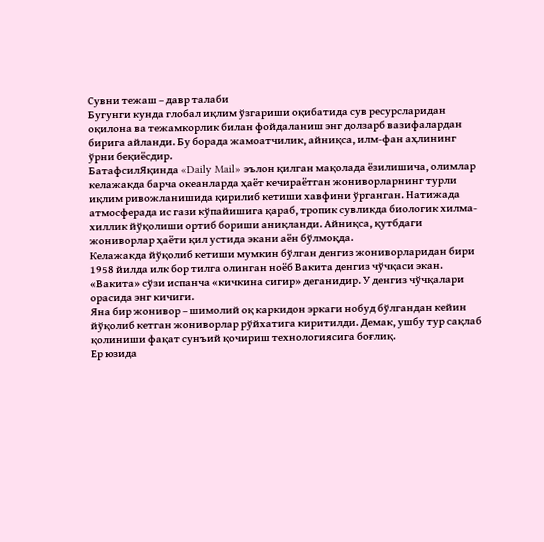Сувни тежаш – давр талаби
Бугунги кунда глобал иқлим ўзгариши оқибатида сув ресурсларидан оқилона ва тежамкорлик билан фойдаланиш энг долзарб вазифалардан бирига айланди. Бу борада жамоатчилик, айниқса, илм-фан аҳлининг ўрни беқиёсдир.
БатафсилЯқинда «Daily Mail» эълон қилган мақолада ёзилишича, олимлар келажакда барча океанларда ҳаёт кечираётган жониворларнинг турли иқлим ривожланишида қирилиб кетиши хавфини ўрганган. Натижада атмосферада ис гази кўпайишига қараб, тропик сувликда биологик хилма-хиллик йўқолиши ортиб бориши аниқланди. Айниқса, қутбдаги жониворлар ҳаёти қил устида экани аён бўлмоқда.
Келажакда йўқолиб кетиши мумкин бўлган денгиз жониворларидан бири 1958 йилда илк бор тилга олинган ноёб Вакита денгиз чўчқаси экан. «Вакита» сўзи испанча «кичкина сигир» деганидир. У денгиз чўчқалари орасида энг кичиги.
Яна бир жонивор – шимолий оқ каркидон эркаги нобуд бўлгандан кейин йўқолиб кетган жониворлар рўйхатига киритилди. Демак, ушбу тур сақлаб қолиниши фақат сунъий қочириш технологиясига боғлиқ.
Ер юзида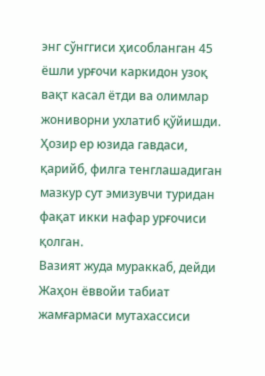энг сўнггиси ҳисобланган 45 ёшли урғочи каркидон узоқ вақт касал ётди ва олимлар жониворни ухлатиб қўйишди. Ҳозир ер юзида гавдаси, қарийб, филга тенглашадиган мазкур сут эмизувчи туридан фақат икки нафар урғочиси қолган.
Вазият жуда мураккаб, дейди Жаҳон ёввойи табиат жамғармаси мутахассиси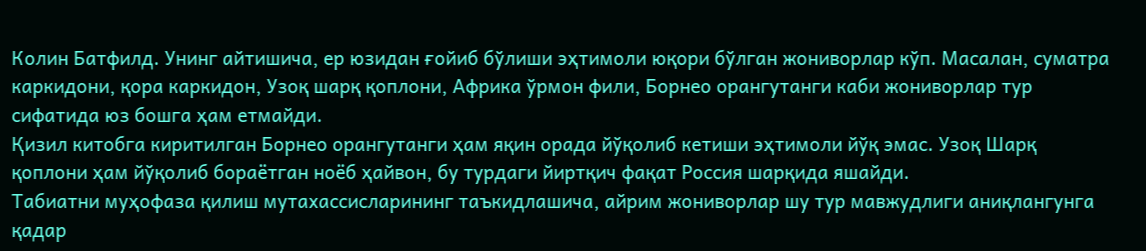Колин Батфилд. Унинг айтишича, ер юзидан ғойиб бўлиши эҳтимоли юқори бўлган жониворлар кўп. Масалан, суматра каркидони, қора каркидон, Узоқ шарқ қоплони, Африка ўрмон фили, Борнео орангутанги каби жониворлар тур сифатида юз бошга ҳам етмайди.
Қизил китобга киритилган Борнео орангутанги ҳам яқин орада йўқолиб кетиши эҳтимоли йўқ эмас. Узоқ Шарқ қоплони ҳам йўқолиб бораётган ноёб ҳайвон, бу турдаги йиртқич фақат Россия шарқида яшайди.
Табиатни муҳофаза қилиш мутахассисларининг таъкидлашича, айрим жониворлар шу тур мавжудлиги аниқлангунга қадар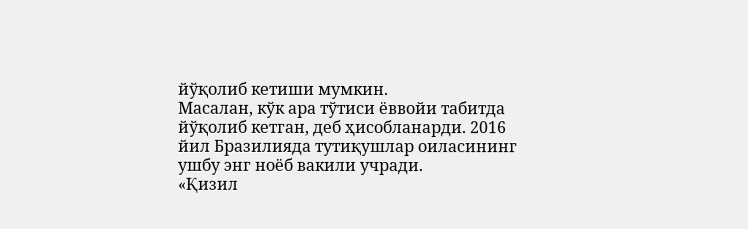йўқолиб кетиши мумкин.
Масалан, кўк ара тўтиси ёввойи табитда йўқолиб кетган, деб ҳисобланарди. 2016 йил Бразилияда тутиқушлар оиласининг ушбу энг ноёб вакили учради.
«Қизил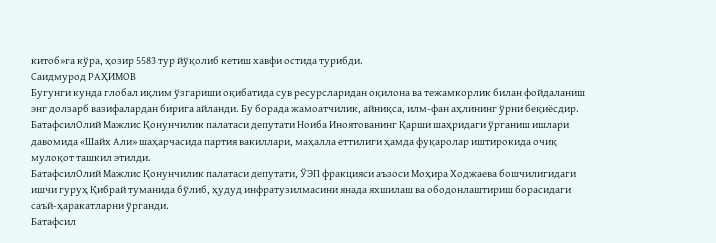китоб»га кўра, ҳозир 5583 тур йўқолиб кетиш хавфи остида турибди.
Саидмурод РАҲИМОВ
Бугунги кунда глобал иқлим ўзгариши оқибатида сув ресурсларидан оқилона ва тежамкорлик билан фойдаланиш энг долзарб вазифалардан бирига айланди. Бу борада жамоатчилик, айниқса, илм-фан аҳлининг ўрни беқиёсдир.
БатафсилОлий Мажлис Қонунчилик палатаси депутати Ноиба Иноятованинг Қарши шаҳридаги ўрганиш ишлари давомида «Шайх Али» шаҳарчасида партия вакиллари, маҳалла еттилиги ҳамда фуқаролар иштирокида очиқ мулоқот ташкил этилди.
БатафсилОлий Мажлис Қонунчилик палатаси депутати, ЎЭП фракцияси аъзоси Моҳира Ходжаева бошчилигидаги ишчи гуруҳ Қибрай туманида бўлиб, ҳудуд инфратузилмасини янада яхшилаш ва ободонлаштириш борасидаги саъй-ҳаракатларни ўрганди.
Батафсил